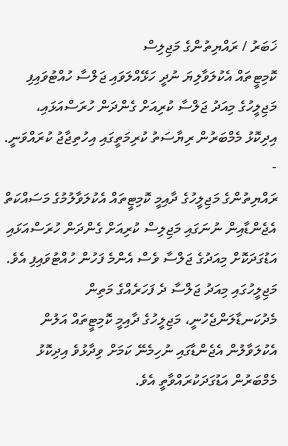ޚަބަރު / ރައްޔިތުންގެ މަޖިލިސް
ކޮމިޓީތައް އެކުލަވާލިޔަ ނުދީ ހަޅޭއްލަވައި ޖަލްސާ ހުއްޓުވައިފި
މަޖިލީހުގެ މިއަދު ޖަލްސާ ކުރިއަށް ގެންދަން ހުރަސްއަޅައި، އިދިކޮޅު މެމްބަރުން ރިޔާސަތު ކުރިމަތީގައި އިހުތިޖާޖު ކުރައްވަނީ. -
ރައްޔިތުންގެ މަޖިލީހުގެ ދާއިމީ ކޮމިޓީތައް އެކުލަވާލުމުގެ މަސައްކަތް އެޖެންޑާއިން ނުނަގައި މަޖިލިސް ކުރިއަށް ގެންދަން ހުރަސްއަޅައި އަޑުގަދަކޮށް މިއަދުގެ ޖަލްސާ ވެސް އެންމެ ފަހުން ހުއްޓުވައިފި އެވެ.
މަޖިލީހުގައި މިއަދު ޖަލްސާ ދެ ފަހަރެއްގެ މަތިން މެދުކަނޑާލަންޖެހުނީ، މަޖިލީހުގެ ދާއިމީ ކޮމިޓީތައް އަލުން އެކުލަވާލުން އެޖެންޑާގައި ނުހިމެނޭ ކަމަށް ވިދާޅުވެ އިދިކޮޅު މެމްބަރުން އަޑުގަދަކުރައްވާތީ އެވެ.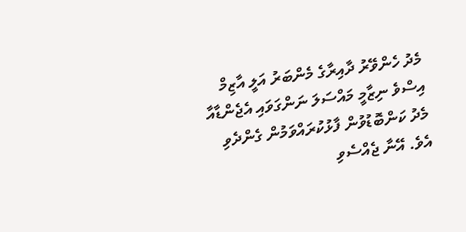މެދު ހެންވޭރު ދާއިރާގެ މެންބަރު އަލީ އާޒިމް އިސްވެ ނިޒާމީ މައްސަލަ ނަންގަވައި އެޖެންޑާއާ މެދު ކަންބޮޑުވުން ފާޅުކުރައްވަމުން ގެންދެވި އެވެ. އޭނާ ޖެއްސެވި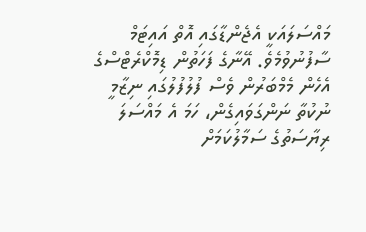މައްސަލައަކީ އެޖެންޑާގައި އޮތް އައިޓަމް ސާފުނުވުމެވެ. އޭނާގެ ފަހަތުން ޑިމޮކްރެޓްސްގެ އެހެން މެމްބަރުން ވެސް ފުލުފުލުގައި ނިޒާމީ ނުކުތާ ނަންގަވައިގެން، ހަމަ އެ މައްސަލަ ރިޔާސަތުގެ ސަމާލުކަމަށް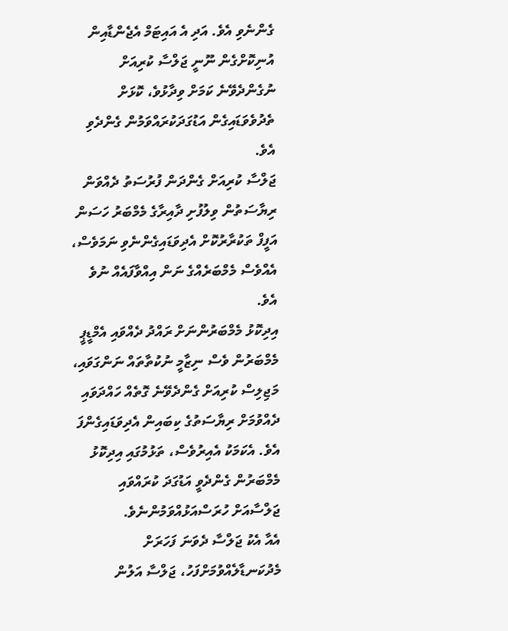ގެންނެވި އެވެ. އަދި އެ އައިޓަމް އެޖެންޑާއިން އުނިކޮށްގެން ނޫނީ ޖަލްސާ ކުރިއަށް ނުގެންދެވޭނެ ކަމަށް ވިދާޅުވެ، ކޮޅަށް ތެދުވެވަޑައިގެން އަޑުގަދަކުރައްވަމުން ގެންދެވި އެވެ.
ޖަލްސާ ކުރިއަށް ގެންދަން ފުރުސަތު ދެއްވަން ރިޔާސަތުން ވިލުފުށި ދާއިރާގެ މެމްބަރު ހަސަން އަފީފް ތަކުރާރުކޮށް އެދިވަޑައިގެންނެވި ނަމަވެސް، އެއްވެސް މެމްބަރެއްގެ ނަން އިއްވާފައެއް ނުވެ އެވެ.
އިދިކޮޅު މެމްބަރުންނަށް ރައްދު ދެއްވައި އެމްޑީޕީ މެމްބަރުން ވެސް ނިޒާމީ ނުކުތާތައް ނަންގަވައި، މަޖިލިސް ކުރިއަށް ގެންދެވޭނެ ގޮތެއް ހައްދަވައި ދެއްވުމަށް ރިޔާސަތުގެ ކިބައިން އެދިވަޑައިގެންފަ އެވެ. އެކަމަކު އެއިރުވެސް، ތަޅުމުގައި އިދިކޮޅު މެމްބަރުން ގެންދެވީ އަޑުގަދަ ކުރައްވައި ޖަލްސާއަށް ހުރަސްއަޅުއްވަމުންނެވެ.
އެއާ އެކު ޖަލްސާ ދެވަނަ ފަހަރަށް މެދުކަނޑާލެއްވުމަށްފަހު، ޖަލްސާ އަލުން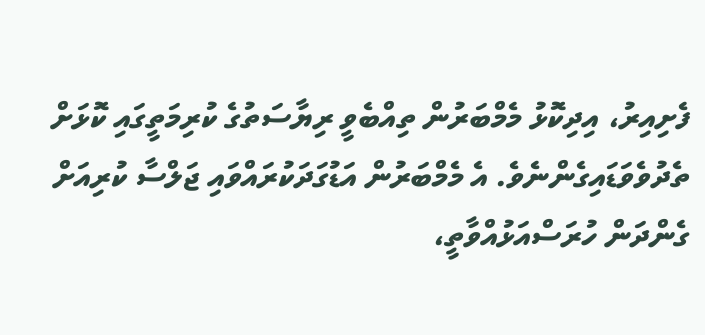ފެށިއިރު، އިދިކޮޅު މެމްބަރުން ތިއްބެވީ ރިޔާސަތުގެ ކުރިމަތީގައި ކޮޅަށް ތެދުވެވަޑައިގެންނެވެ. އެ މެމްބަރުން އަޑުގަދަކުރައްވައި ޖަލްސާ ކުރިއަށް ގެންދަން ހުރަސްއަޅުއްވާތީ،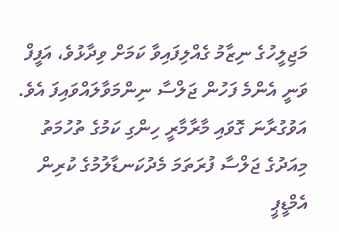މަޖިލީހުގެ ނިޒާމު ގެއްލިފައިވާ ކަމަށް ވިދާޅުވެ، އަފީފް ވަނީ އެންމެ ފަހުން ޖަލްސާ ނިންމަވާލައްވައިފަ އެވެ.
އަވުގުރާނަ ގޮވައި މާރާމާރީ ހިންގި ކަމުގެ ތުހުމަތު
މިއަދުގެ ޖަލްސާ ފުރަތަމަ މެދުކަނޑާލުމުގެ ކުރިން އެމްޑީޕީ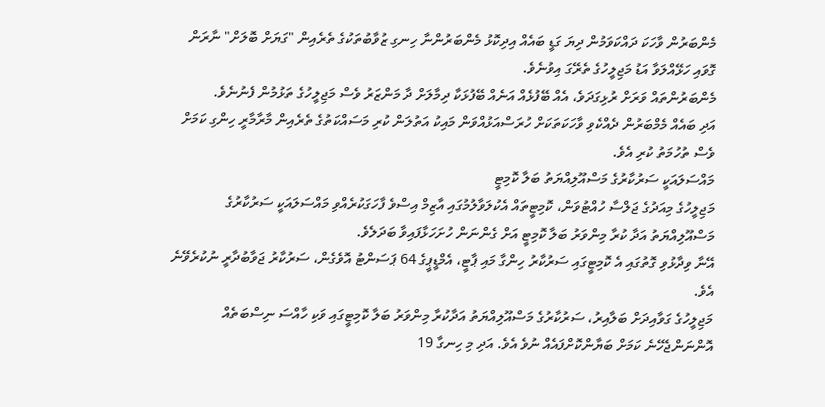މެންބަރުން ވާހަކަ ދައްކަވަމުން ދިޔަ ގަޑީ ބައެއް އިދިކޮޅު މެންބަރުންނާ ހިނގި ޒުވާބުތަކުގެ ތެރެއިން "ގަޔަށް ބޮލަށް" ނާރަން ގޮވައި ހަޅޭއްލަވާ އަޑު މަޖިލީހުގެ ތެރޭގަ އިވުނެވެ.
މެންބަރުންތައް ވަރަށް ރުޅިގަދަވެ، އެއް ބޭފުޅެއް އަނެއް ބޭފުޅަކާ ދިމާލަށް ދާ މަންޒަރު ވެސް މަޖިލީހުގެ ތަޅުމުން ފެނުނެވެ.
އަދި ބައެއް މެމްބަރުން ދެއްކެވި ވާހަކަތަކަށް ހުރަސްއަޅުއްވަން މައިކު އަތުލަން ކުރި މަސައްކަތުގެ ތެރެއިން މާރާމާރީ ހިންގި ކަމަށް ވެސް ތުހުމަތު ކުރި އެވެ.
މައްސަލައަކީ ސަރުކާރުގެ މަސްއޫލިއްޔަތު ބަލާ ކޮމިޓީ
މަޖިލީހުގެ މިއަދުގެ ޖަލްސާ ހުއްޓުވަން، ކޮމިޓީތައް އެކުލަވާލުމުގައި އާޒިމް އިސްވެ ފާހަގަކުރެއްވި މައްސަލައަކީ ސަރުކާރުގެ މަސްއޫލިއްޔަތު އަދާ ކުރާ މިންވަރު ބަލާ ކޮމިޓީ އަށް ގެންނަން ހުށަހަޅާފައިވާ ބަދަލެވެ.
އޭނާ ވިދާޅުވި ގޮތުގައި އެ ކޮމިޓީގައި ސަރުކާރު ހިންގާ މައި ޕާޓީ، އެމްޑީޕީގެ 64 ޕަސަންޓު އޮވެގެން، ސަރުކާރު ޖަވާބުދާރީ ނުކުރެވޭނެ އެވެ.
މަޖިލީހުގެ ގަވާއިދަށް ބަލާއިރު، ސަރުކާރުގެ މަސްއޫލިއްޔަތު އަދާކުރާ މިންވަރު ބަލާ ކޮމިޓީގައި ވަކި ހާއްސަ ނިސްބަތެއް އޮންނަންޖެހޭނެ ކަމަށް ބަޔާންކޮށްފައެއް ނުވެ އެވެ. އަދި މި ހިނގާ 19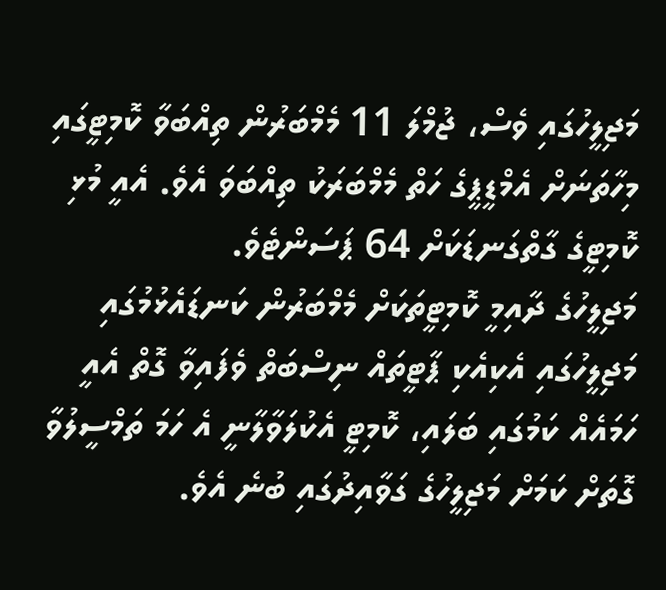މަޖިލީހުގައި ވެސް، ޖުމްލަ 11 މެމްބަރުން ތިއްބަވާ ކޮމިޓީގައި މިހާތަނަށް އެމްޑީޕީގެ ހަތް މެމްބަރަކު ތިއްބަވަ އެވެ. އެއީ މުޅި ކޮމިޓީގެ ގާތްގަނޑަކަށް 64 ޕަސަންޓެވެ.
މަޖިލީހުގެ ދާއިމީ ކޮމިޓީތަކަށް މެމްބަރުން ކަނޑައެޅުމުގައި މަޖިލީހުގައި އެކިއެކި ޕާޓީތައް ނިސްބަތް ވެފައިވާ ގޮތް އެއީ ހަމައެއް ކަމުގައި ބަލައި، ކޮމިޓީ އެކުލަވާލާނީ އެ ހަމަ ތަމްސީލުވާ ގޮތަށް ކަމަށް މަޖިލީހުގެ ގަވާއިދުގައި ބުނެ އެވެ.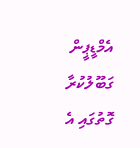އެމްޑީޕީން ގަބޫލުކުރާ ގޮތުގައި އެ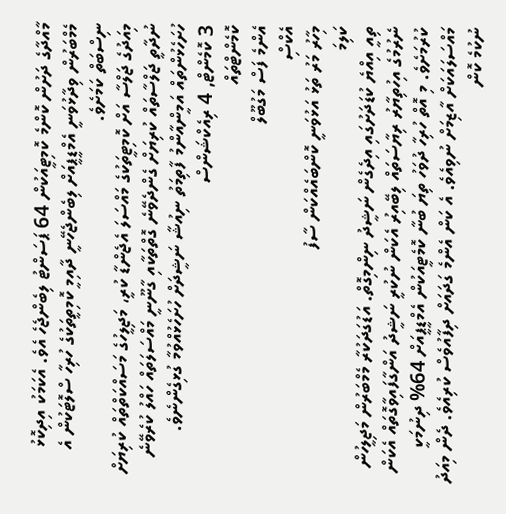މާއްދާގެ ދަށުން ކޮންމެ ކޮމިޓީއަކުން 64 ޕަސަންޓު ލިބެންޖެހެ އެވެ. އެކަމަކު އިދިކޮޅު މެމްބަރުން ވިދާޅުވަނީ އެމްޑީޕީއަށް ލިބެންޖެހޭނީ ދާއިމީ ކޮމިތީތަކުގެ ހުރިހާ ސްލޮޓަކުން އެ ނިސްބަތް ކަމަށެވެ.
މިއަދުގެ ޖަލްސާ އަށް ކޮމިޓީތަކުގެ މައްސަލަ އެޖެންޑާ ކުރީ، މަޖިލީހުގެ މަސައްކަތްތައް ކުރިޔަށް ނުދާތީ ޖަލްސާތައް ކުރިޔަށް ގެންދެވޭނެ ގޮތްތަކާއި ގާނޫނީ މައްސަލަތައް ހައްލު ކުރެވޭނެ ހުށަހެޅުންތައް އަމީންއާންމު ފާތިމަތު ނިއުޝާ ނަޝީދަށް ހުށަހެޅުއްވުމާ ގުޅިގެންނެވެ.
3 ކޮމެންޓް, 4 ރިއެކްޝަންސް
ކޮމެންޓްތައް
އެންމެ ފަސް މަގުބޫލް
އެކްސިް
މިހާރު މަރު ތަޅު އަޅުވަނީ ކޮންބައެއްކަން ސާފު
ކަލިމަ
ތިއީ އިއްޔެ ކުޑަދަށުގައި އިދެގެން ނަޝީދު ނިންމިގޮތް. އަޑުގަދަކުރާ މެމްބަރުން މަޖިލީހުން ނެރުމުގެ އިހުތިޔާރު ރިޔާސަތައް ލިބޭއިރު އެކަން ނުކުރީ ނަޝީދު އަންގާފައިވާގޮތައް އެކަން ކުރުމަށެވެ. މި އޮތް ހުރިހާ ދުވަހު ތިޔަ ބުނާ ކޮމެޓީއަކުން އެމްޑީޕީއަށް 64% ދިނުމަކީ މައްސަލައަކަށް އާޒިމަށް ނުވިއެވެ. އެ ކަން އެންމެ ގަދައަށް ދިފާއުވެސް ކުރިއެވެ. ދެން މިއަދު ނުކުމެ ކޮން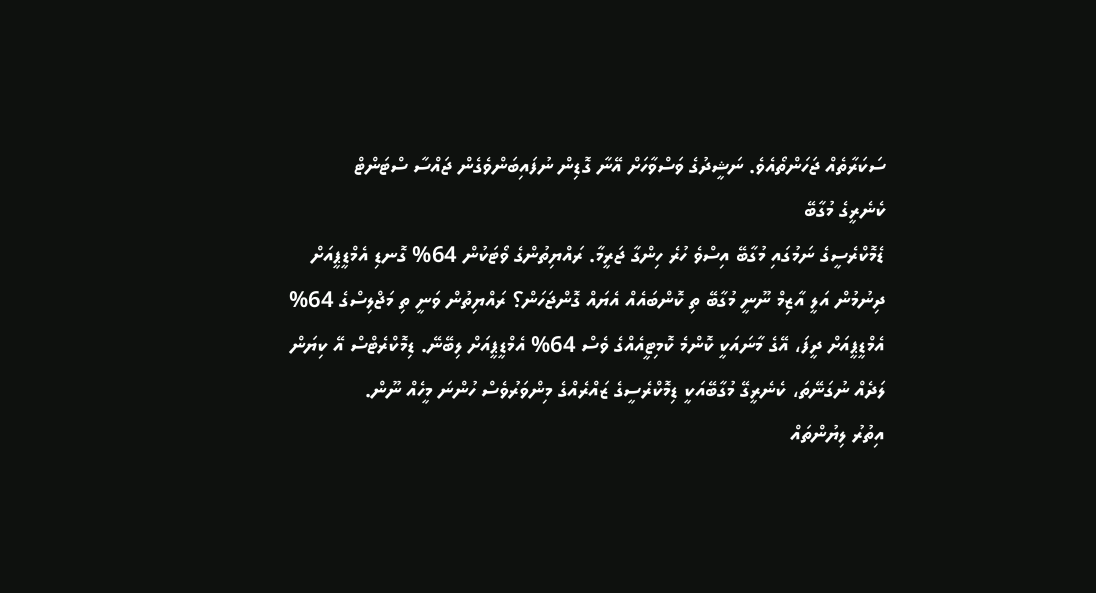ސަކަރާތެއް ޖަހަންތޯއެވެ. ނަޝީދުގެ ވަސްވާހަށް އޭނާ ގޮޑިން ނުފައިބަންވެގެން ޖައްސާ ސްޓަންޓް
ކެނެރީގެ މުގާބޭ
ޑެމޮކްރެސީގެ ނަމުގައި މުގާބޭ އިސްވެ ހުރެ ހިންގާ ޖަރީމާ. ރައްޔިތުންގެ ވޯޓަކުން 64% ގޮނޑި އެމްޑީޕީއަށް ދިނުމުން އަލީ އާޒިމް ނޫނީ މުގާބޭ ތި ކޮންބައެއް އެޔައް ގޮންޖަހަން؟ ރައްޔިތުން ވަނީ ތި މަޖްލިސްގެ 64% އެމްޑީޕީއަށް ދީފަ، އޭގެ މާނައަކީ ކޮންމެ ކޮމިޓީއެއްގެ ވެސް 64% އެމްޑީޕީއަށް ލިބޭނޭ. ޑިމޮކްރެޓްސް އޭ ކިޔަން ލަދެއް ނުގަނޭތަ، ކެނެރީގޭ މުގާބޭއަކީ ޑިމޮކްރެސީގެ ޒައްރެއްގެ މިންވަރުވެސް ހުންނަ މީހެއް ނޫން.
އިތުރު ލިޔުންތައް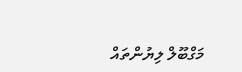މަގްބޫލް ލިޔުންތައް